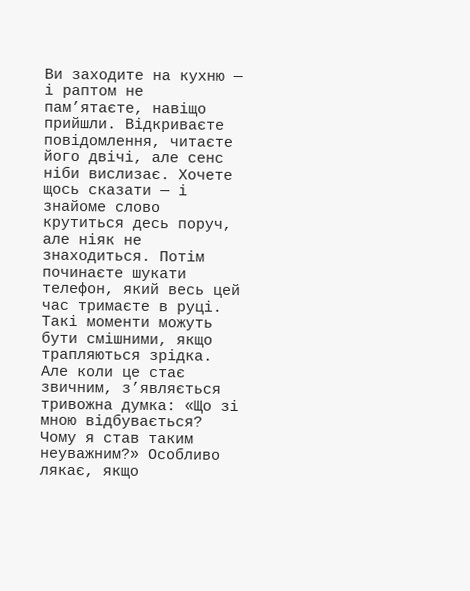Ви заходите на кухню — і раптом не пам’ятаєте, навіщо прийшли. Відкриваєте повідомлення, читаєте його двічі, але сенс ніби вислизає. Хочете щось сказати — і знайоме слово крутиться десь поруч, але ніяк не знаходиться. Потім починаєте шукати телефон, який весь цей час тримаєте в руці.
Такі моменти можуть бути смішними, якщо трапляються зрідка. Але коли це стає звичним, з’являється тривожна думка: «Що зі мною відбувається? Чому я став таким неуважним?» Особливо лякає, якщо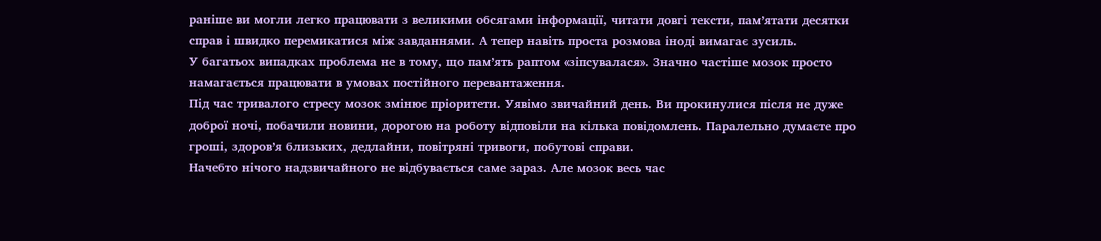раніше ви могли легко працювати з великими обсягами інформації, читати довгі тексти, пам’ятати десятки справ і швидко перемикатися між завданнями. А тепер навіть проста розмова іноді вимагає зусиль.
У багатьох випадках проблема не в тому, що пам’ять раптом «зіпсувалася». Значно частіше мозок просто намагається працювати в умовах постійного перевантаження.
Під час тривалого стресу мозок змінює пріоритети. Уявімо звичайний день. Ви прокинулися після не дуже доброї ночі, побачили новини, дорогою на роботу відповіли на кілька повідомлень. Паралельно думаєте про гроші, здоров’я близьких, дедлайни, повітряні тривоги, побутові справи.
Начебто нічого надзвичайного не відбувається саме зараз. Але мозок весь час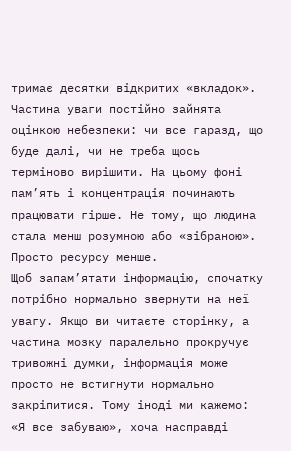тримає десятки відкритих «вкладок». Частина уваги постійно зайнята оцінкою небезпеки: чи все гаразд, що буде далі, чи не треба щось терміново вирішити. На цьому фоні пам’ять і концентрація починають працювати гірше. Не тому, що людина стала менш розумною або «зібраною». Просто ресурсу менше.
Щоб запам’ятати інформацію, спочатку потрібно нормально звернути на неї увагу. Якщо ви читаєте сторінку, а частина мозку паралельно прокручує тривожні думки, інформація може просто не встигнути нормально закріпитися. Тому іноді ми кажемо: «Я все забуваю», хоча насправді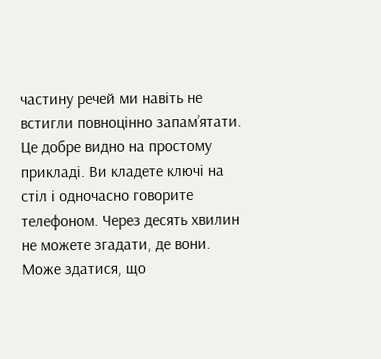частину речей ми навіть не встигли повноцінно запам’ятати.
Це добре видно на простому прикладі. Ви кладете ключі на стіл і одночасно говорите телефоном. Через десять хвилин не можете згадати, де вони. Може здатися, що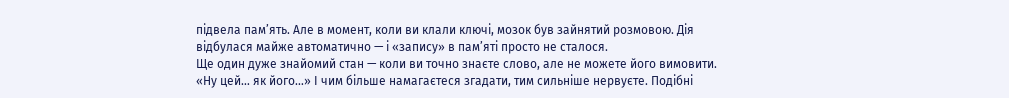підвела пам’ять. Але в момент, коли ви клали ключі, мозок був зайнятий розмовою. Дія відбулася майже автоматично — і «запису» в пам’яті просто не сталося.
Ще один дуже знайомий стан — коли ви точно знаєте слово, але не можете його вимовити. «Ну цей… як його…» І чим більше намагаєтеся згадати, тим сильніше нервуєте. Подібні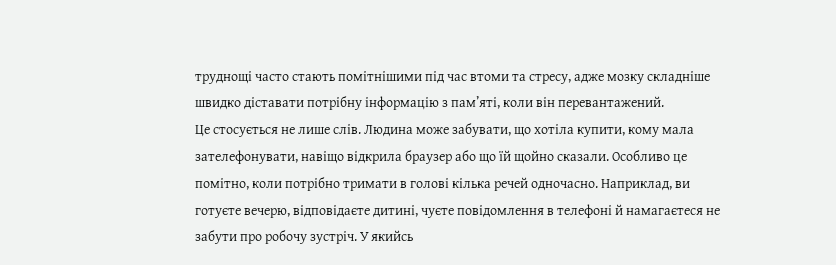труднощі часто стають помітнішими під час втоми та стресу, адже мозку складніше швидко діставати потрібну інформацію з пам’яті, коли він перевантажений.
Це стосується не лише слів. Людина може забувати, що хотіла купити, кому мала зателефонувати, навіщо відкрила браузер або що їй щойно сказали. Особливо це помітно, коли потрібно тримати в голові кілька речей одночасно. Наприклад, ви готуєте вечерю, відповідаєте дитині, чуєте повідомлення в телефоні й намагаєтеся не забути про робочу зустріч. У якийсь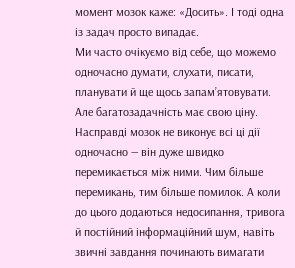момент мозок каже: «Досить». І тоді одна із задач просто випадає.
Ми часто очікуємо від себе, що можемо одночасно думати, слухати, писати, планувати й ще щось запам’ятовувати. Але багатозадачність має свою ціну. Насправді мозок не виконує всі ці дії одночасно — він дуже швидко перемикається між ними. Чим більше перемикань, тим більше помилок. А коли до цього додаються недосипання, тривога й постійний інформаційний шум, навіть звичні завдання починають вимагати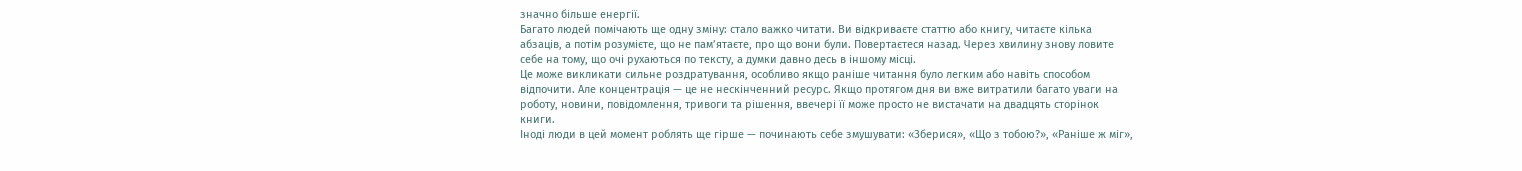значно більше енергії.
Багато людей помічають ще одну зміну: стало важко читати. Ви відкриваєте статтю або книгу, читаєте кілька абзаців, а потім розумієте, що не пам’ятаєте, про що вони були. Повертаєтеся назад. Через хвилину знову ловите себе на тому, що очі рухаються по тексту, а думки давно десь в іншому місці.
Це може викликати сильне роздратування, особливо якщо раніше читання було легким або навіть способом відпочити. Але концентрація — це не нескінченний ресурс. Якщо протягом дня ви вже витратили багато уваги на роботу, новини, повідомлення, тривоги та рішення, ввечері її може просто не вистачати на двадцять сторінок книги.
Іноді люди в цей момент роблять ще гірше — починають себе змушувати: «Зберися», «Що з тобою?», «Раніше ж міг»,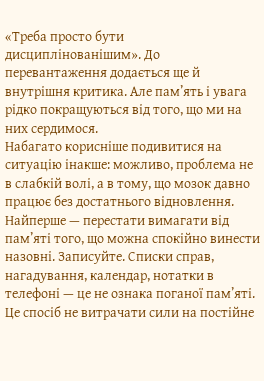«Треба просто бути дисциплінованішим». До перевантаження додається ще й внутрішня критика. Але пам’ять і увага рідко покращуються від того, що ми на них сердимося.
Набагато корисніше подивитися на ситуацію інакше: можливо, проблема не в слабкій волі, а в тому, що мозок давно працює без достатнього відновлення.
Найперше — перестати вимагати від пам’яті того, що можна спокійно винести назовні. Записуйте. Списки справ, нагадування, календар, нотатки в телефоні — це не ознака поганої пам’яті. Це спосіб не витрачати сили на постійне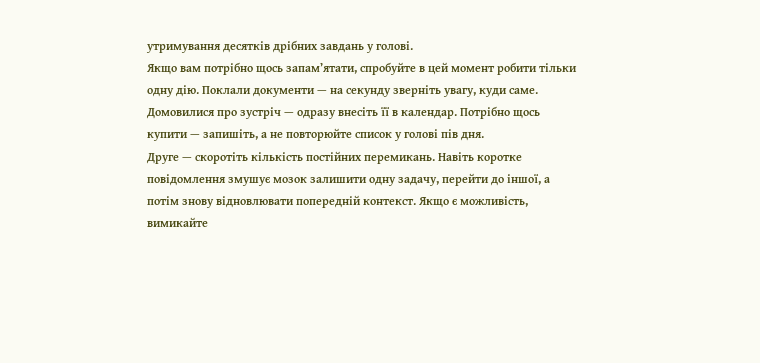утримування десятків дрібних завдань у голові.
Якщо вам потрібно щось запам’ятати, спробуйте в цей момент робити тільки одну дію. Поклали документи — на секунду зверніть увагу, куди саме. Домовилися про зустріч — одразу внесіть її в календар. Потрібно щось купити — запишіть, а не повторюйте список у голові пів дня.
Друге — скоротіть кількість постійних перемикань. Навіть коротке повідомлення змушує мозок залишити одну задачу, перейти до іншої, а потім знову відновлювати попередній контекст. Якщо є можливість, вимикайте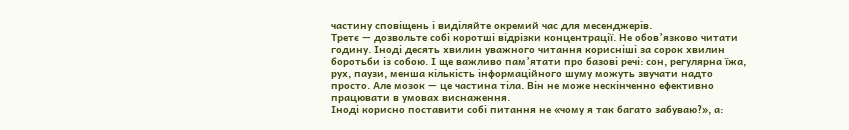частину сповіщень і виділяйте окремий час для месенджерів.
Третє — дозвольте собі коротші відрізки концентрації. Не обов’язково читати годину. Іноді десять хвилин уважного читання корисніші за сорок хвилин боротьби із собою. І ще важливо пам’ятати про базові речі: сон, регулярна їжа, рух, паузи, менша кількість інформаційного шуму можуть звучати надто просто. Але мозок — це частина тіла. Він не може нескінченно ефективно працювати в умовах виснаження.
Іноді корисно поставити собі питання не «чому я так багато забуваю?», а: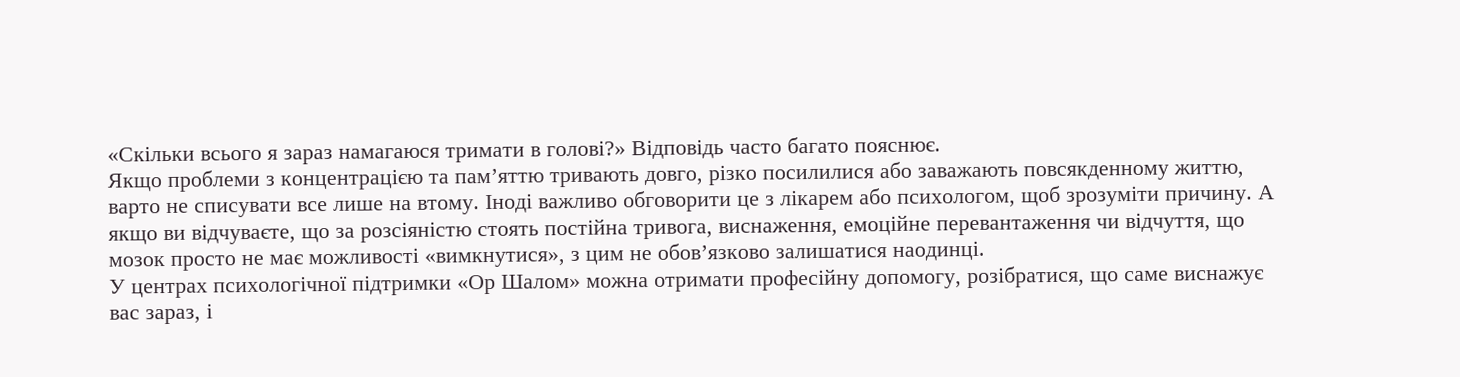«Скільки всього я зараз намагаюся тримати в голові?» Відповідь часто багато пояснює.
Якщо проблеми з концентрацією та пам’яттю тривають довго, різко посилилися або заважають повсякденному життю, варто не списувати все лише на втому. Іноді важливо обговорити це з лікарем або психологом, щоб зрозуміти причину. А якщо ви відчуваєте, що за розсіяністю стоять постійна тривога, виснаження, емоційне перевантаження чи відчуття, що мозок просто не має можливості «вимкнутися», з цим не обов’язково залишатися наодинці.
У центрах психологічної підтримки «Ор Шалом» можна отримати професійну допомогу, розібратися, що саме виснажує вас зараз, і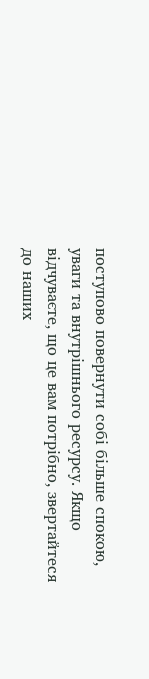поступово повернути собі більше спокою, уваги та внутрішнього ресурсу. Якщо відчуваєте, що це вам потрібно, звертайтеся до наших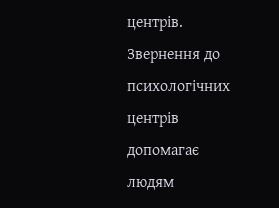центрів.
Звернення до психологічних центрів допомагає людям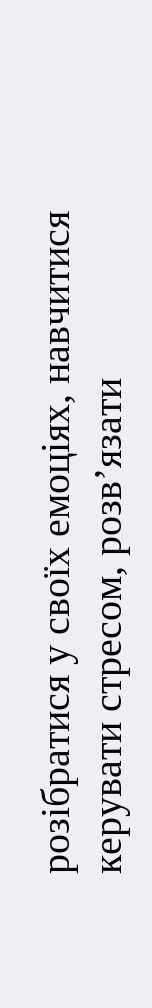розібратися у своїх емоціях, навчитися керувати стресом, розв’язати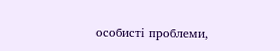особисті проблеми,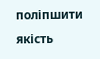поліпшити якість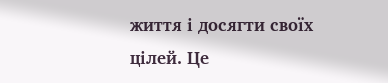життя і досягти своїх цілей. Це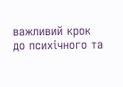важливий крок до психічного та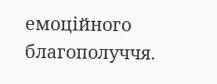емоційного благополуччя.